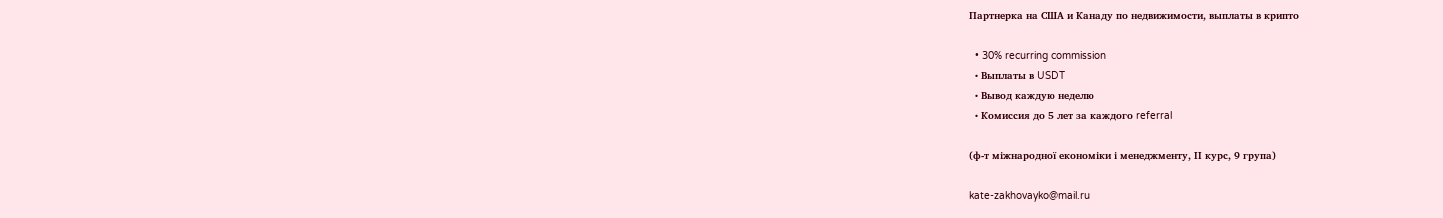Партнерка на США и Канаду по недвижимости, выплаты в крипто

  • 30% recurring commission
  • Выплаты в USDT
  • Вывод каждую неделю
  • Комиссия до 5 лет за каждого referral

(ф-т міжнародної економіки і менеджменту, ІІ курс, 9 група)

kate-zakhovayko@mail.ru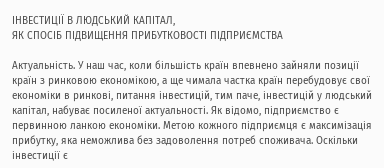ІНВЕСТИЦІЇ В ЛЮДСЬКИЙ КАПІТАЛ,
ЯК СПОСІБ ПІДВИЩЕННЯ ПРИБУТКОВОСТІ ПІДПРИЄМСТВА

Актуальність. У наш час, коли більшість країн впевнено зайняли позиції країн з ринковою економікою, а ще чимала частка країн перебудовує свої економіки в ринкові, питання інвестицій, тим паче, інвестицій у людський капітал, набуває посиленої актуальності. Як відомо, підприємство є первинною ланкою економіки. Метою кожного підприємця є максимізація прибутку, яка неможлива без задоволення потреб споживача. Оскільки інвестиції є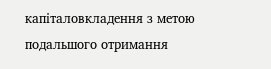капіталовкладення з метою подальшого отримання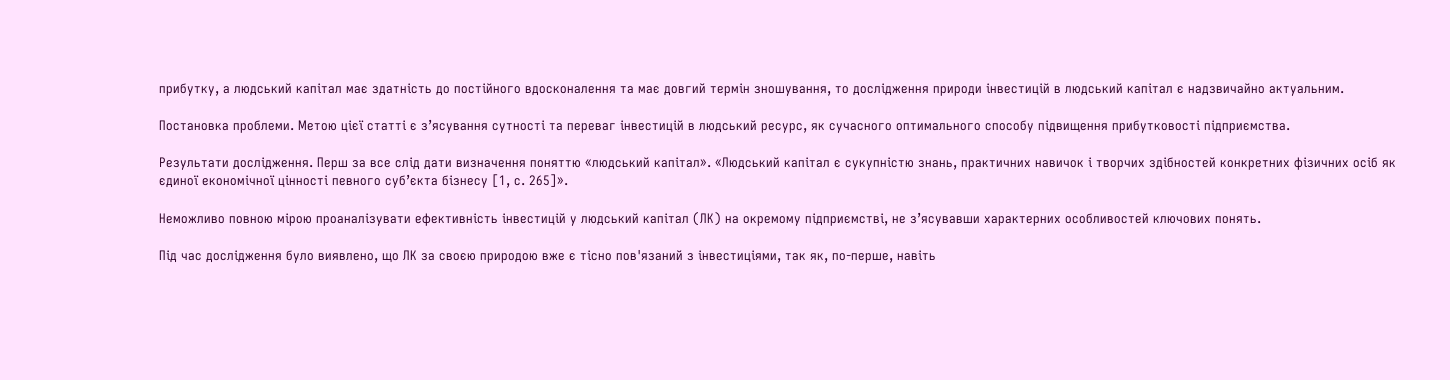прибутку, а людський капітал має здатність до постійного вдосконалення та має довгий термін зношування, то дослідження природи інвестицій в людський капітал є надзвичайно актуальним.

Постановка проблеми. Метою цієї статті є з’ясування сутності та переваг інвестицій в людський ресурс, як сучасного оптимального способу підвищення прибутковості підприємства.

Результати дослідження. Перш за все слід дати визначення поняттю «людський капітал». «Людський капітал є сукупністю знань, практичних навичок і творчих здібностей конкретних фізичних осіб як єдиної економічної цінності певного суб’єкта бізнесу [1, с. 265]».

Неможливо повною мірою проаналізувати ефективність інвестицій у людський капітал (ЛК) на окремому підприємстві, не з’ясувавши характерних особливостей ключових понять.

Під час дослідження було виявлено, що ЛК за своєю природою вже є тісно пов'язаний з інвестиціями, так як, по-перше, навіть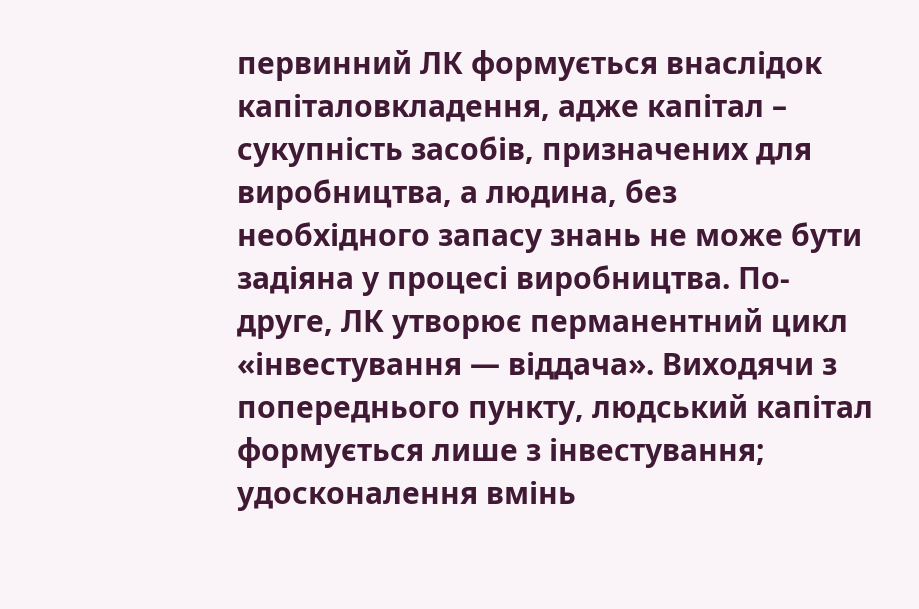первинний ЛК формується внаслідок капіталовкладення, адже капітал – сукупність засобів, призначених для виробництва, а людина, без необхідного запасу знань не може бути задіяна у процесі виробництва. По-друге, ЛК утворює перманентний цикл «інвестування — віддача». Виходячи з попереднього пункту, людський капітал формується лише з інвестування; удосконалення вмінь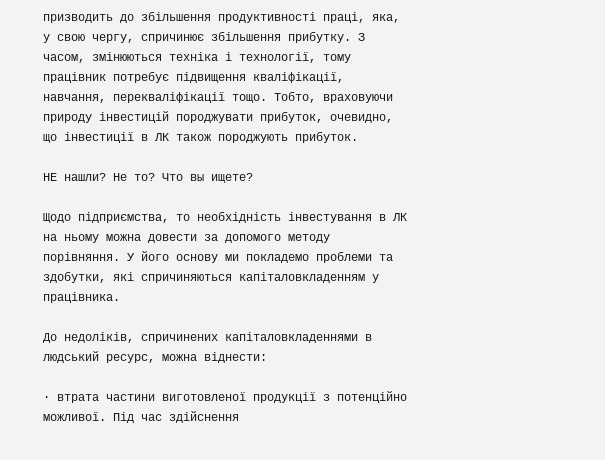призводить до збільшення продуктивності праці, яка, у свою чергу, спричинює збільшення прибутку. З часом, змінюються техніка і технології, тому працівник потребує підвищення кваліфікації, навчання, перекваліфікації тощо. Тобто, враховуючи природу інвестицій породжувати прибуток, очевидно, що інвестиції в ЛК також породжують прибуток.

НЕ нашли? Не то? Что вы ищете?

Щодо підприємства, то необхідність інвестування в ЛК на ньому можна довести за допомого методу порівняння. У його основу ми покладемо проблеми та здобутки, які спричиняються капіталовкладенням у працівника.

До недоліків, спричинених капіталовкладеннями в людський ресурс, можна віднести:

· втрата частини виготовленої продукції з потенційно можливої. Під час здійснення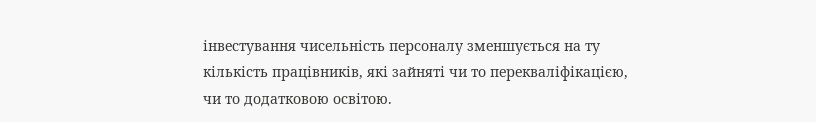інвестування чисельність персоналу зменшується на ту кількість працівників, які зайняті чи то перекваліфікацією, чи то додатковою освітою.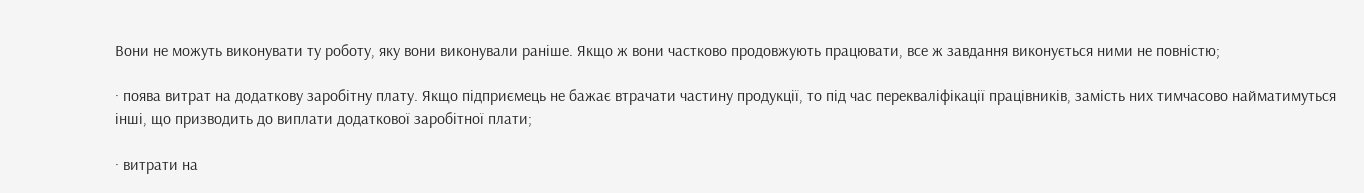Вони не можуть виконувати ту роботу, яку вони виконували раніше. Якщо ж вони частково продовжують працювати, все ж завдання виконується ними не повністю;

· поява витрат на додаткову заробітну плату. Якщо підприємець не бажає втрачати частину продукції, то під час перекваліфікації працівників, замість них тимчасово найматимуться інші, що призводить до виплати додаткової заробітної плати;

· витрати на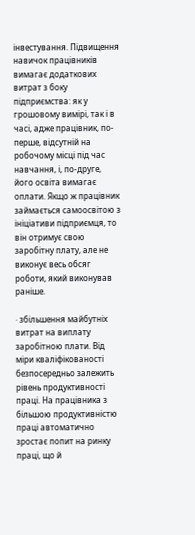інвестування. Підвищення навичок працівників вимагає додаткових витрат з боку підприємства: як у грошовому вимірі, так і в часі, адже працівник, по-перше, відсутній на робочому місці під час навчання, і, по-друге, його освіта вимагає оплати. Якщо ж працівник займається самоосвітою з ініціативи підприємця, то він отримує свою заробітну плату, але не виконує весь обсяг роботи, який виконував раніше.

· збільшення майбутніх витрат на виплату заробітною плати. Від міри кваліфікованості безпосередньо залежить рівень продуктивності праці. На працівника з більшою продуктивністю праці автоматично зростає попит на ринку праці, що й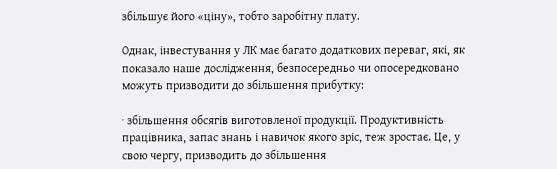збільшує його «ціну», тобто заробітну плату.

Однак, інвестування у ЛК має багато додаткових переваг, які, як показало наше дослідження, безпосередньо чи опосередковано можуть призводити до збільшення прибутку:

· збільшення обсягів виготовленої продукції. Продуктивність працівника, запас знань і навичок якого зріс, теж зростає. Це, у свою чергу, призводить до збільшення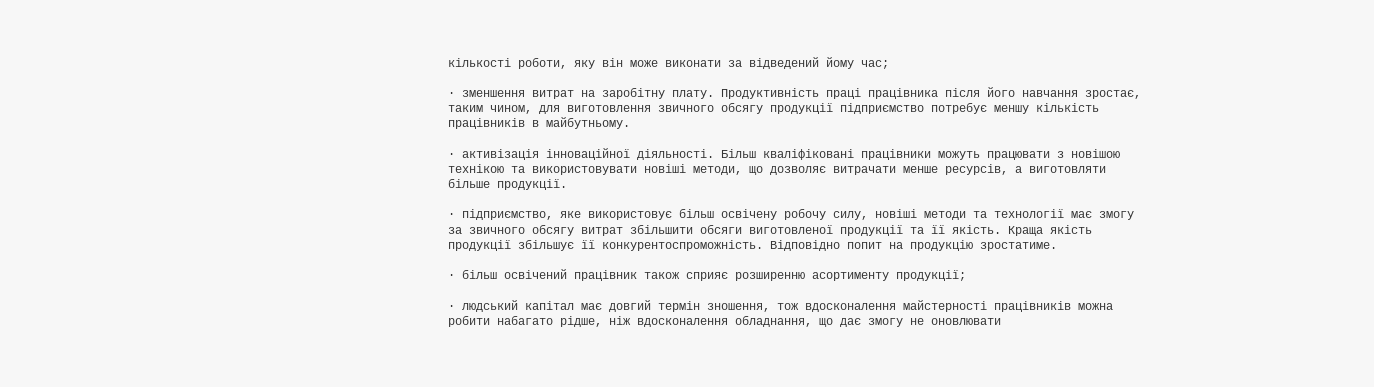кількості роботи, яку він може виконати за відведений йому час;

· зменшення витрат на заробітну плату. Продуктивність праці працівника після його навчання зростає, таким чином, для виготовлення звичного обсягу продукції підприємство потребує меншу кількість працівників в майбутньому.

· активізація інноваційної діяльності. Більш кваліфіковані працівники можуть працювати з новішою технікою та використовувати новіші методи, що дозволяє витрачати менше ресурсів, а виготовляти більше продукції.

· підприємство, яке використовує більш освічену робочу силу, новіші методи та технології має змогу за звичного обсягу витрат збільшити обсяги виготовленої продукції та її якість. Краща якість продукції збільшує її конкурентоспроможність. Відповідно попит на продукцію зростатиме.

· більш освічений працівник також сприяє розширенню асортименту продукції;

· людський капітал має довгий термін зношення, тож вдосконалення майстерності працівників можна робити набагато рідше, ніж вдосконалення обладнання, що дає змогу не оновлювати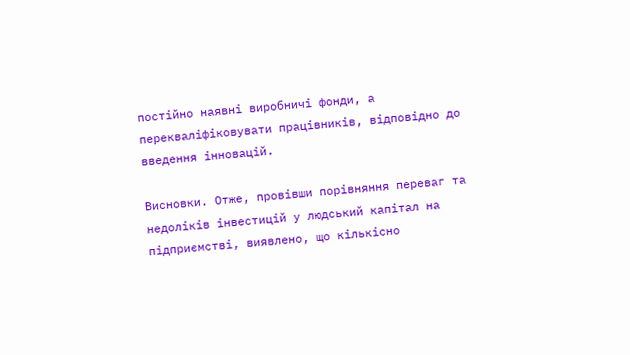постійно наявні виробничі фонди, а перекваліфіковувати працівників, відповідно до введення інновацій.

Висновки. Отже, провівши порівняння переваг та недоліків інвестицій у людський капітал на підприємстві, виявлено, що кількісно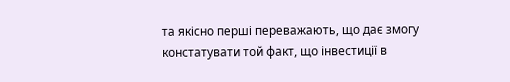та якісно перші переважають, що дає змогу констатувати той факт, що інвестиції в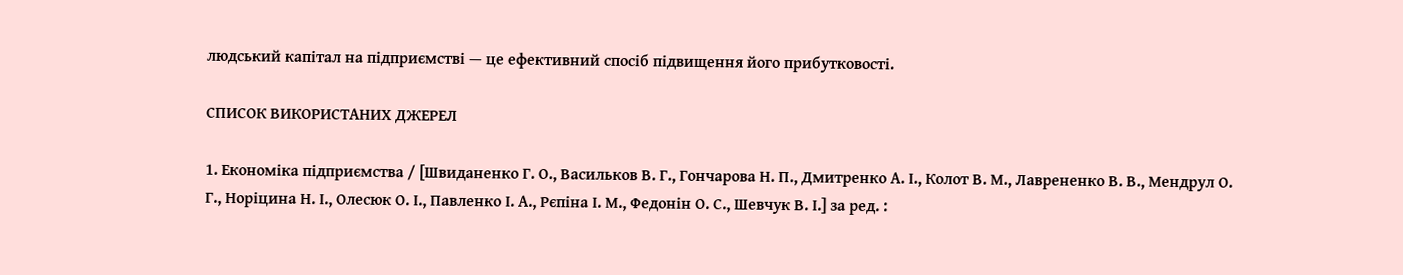людський капітал на підприємстві — це ефективний спосіб підвищення його прибутковості.

СПИСОК ВИКОРИСТАНИХ ДЖЕРЕЛ

1. Економіка підприємства / [Швиданенко Г. О., Васильков В. Г., Гончарова Н. П., Дмитренко А. І., Колот В. М., Лаврененко В. В., Мендрул О. Г., Норіцина Н. І., Олесюк О. І., Павленко І. А., Рєпіна І. М., Федонін О. С., Шевчук В. І.] за ред. :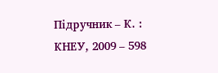Підручник – К. : КНЕУ, 2009 – 598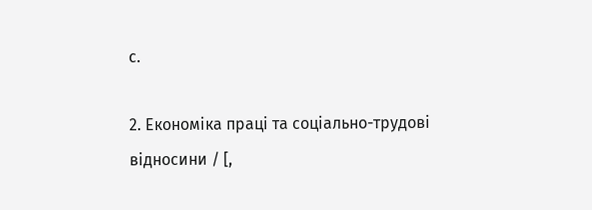с.

2. Економіка праці та соціально-трудові відносини / [,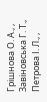Грішнова О. А., , Завіновська Г. Т., Петрова І. Л., ,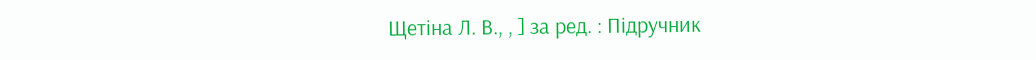Щетіна Л. В., , ] за ред. : Підручник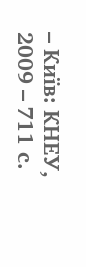– Київ: КНЕУ, 2009 – 711 с.